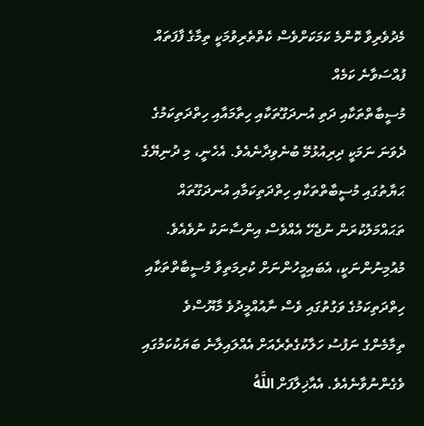މެދުވެރިވާ ކޮންމެ ކަމަކަށްވެސް ކެތްތެރިވުމަކީ ތިމާގެ ފާފަތައް ފުއްސަވާނެ ކަމެއް
މުސީބާތްތަކާއި ދަތި އުނދަގޫތަކާއި ހިތާމައާއި ހިތްދަތިކަމުގެ ދެވަނަ ނަމަކީ ދިރިއުޅުމޭ ބުނެވިދާނެއެވެ. އެހެނީ، މި ދުނިޔޭގެ ޙަޔާތުގައި މުސީބާތްތަކާއި ހިތްދަތިކަމާއި އުނދަގޫތައް ތަޙައްމަލުކުރަން ނުޖެހޭ އެއްވެސް އިންސާނަކު ނުވެއެވެ. މުއުމިނުންނަކީ، އެބައިމީހުންނަށް ކުރިމަތިވާ މުސީބާތްތަކާއި ހިތްދަތިކަމުގެ ވަގުތުގައި ވެސް ނާއުއްމީދުވެ މާޔޫސްވެ ތިމާމެންގެ ނަފުސު ހަލާކުގެތެރެއަށް އެއްލައިލާނެ ބަޔަކުކަމުގައި ވެގެންނުވާނެއެވެ. އެއާޚިލާފަށް اللَّهُ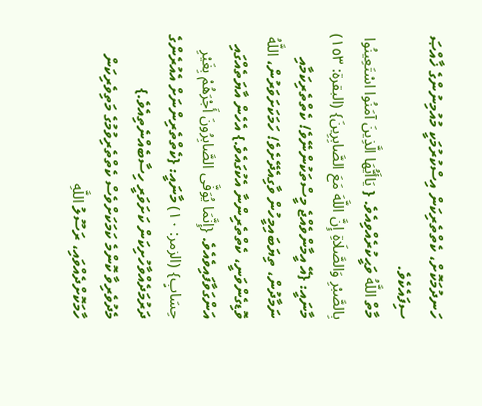ހަނދުމަކޮށް، ކެތްތެރިކަން އިސްކުރުމަކީ މުއުމިނުންގެ ޚާއްޞަ ސިފައެކެވެ.
މާތް اللَّهُ ވަޙީކުރެއްވިއެވެ. { يَاأَيُّهَا الَّذِينَ آمَنُوا اسْتَعِينُوا بِالصَّبْرِ وَالصَّلَاةِ إِنَّ اللَّهَ مَعَ الصَّابِرِينَ} (البقرة: ١٥٣) މާނައީ: {އޭ އީމާންވެއްޖެ މީސްތަކުންނޭވެ! ކެތްތެރިކަމާއި ނަމާދުން، ތިޔަބައިމީހުން ވާގިއެދޭށެވެ! ހަމަކަށަވަރުން، اللَّهُ ވޮޑިގެންވަނީ، ކެތްތެރިންނާ އެކުގައެވެ.} އެހެން އާޔަތެއްގައި އަންގަވާފައިވެއެވެ. {إِنَّمَا يُوَفَّى الصَّابِرُونَ أَجْرَهُمْ بِغَيْرِ حِسَابٍ} (الزمر: ١٠) މާނައީ: {ކެތްތެރިންނަށް އެއުރެންގެ ދަރުމަދެއްވާހުށިކަން ކަށަވަރީ ހިސާބެއްނެތިއެވެ.}
މެދުވެރިވާ ކޮންމެ ކަމަކަށްވެސް ކެތްތެރިވުމުގެ މަތިވެރިކަން ހާމަކޮށްދެއްވައި، ރަސޫލު اللَّهِ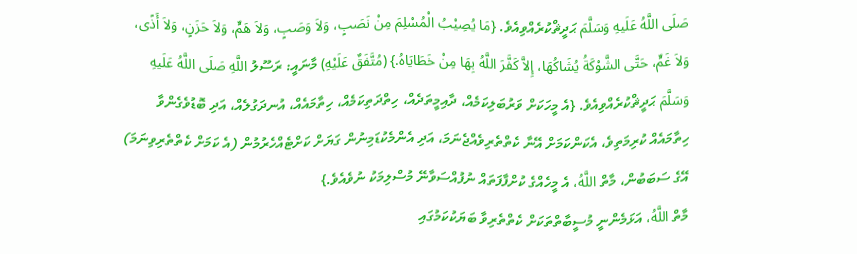صَلَى اللَّهُ عَلَيهِ وَسَلَّمَ ޙަދީޘްކުރެއްވިއެވެ. {مَا يُصِيْبُ الْمُسْلِمَ مِنْ نَصَبٍ، وَلاَ وَصَبٍ، وَلاَ هَمٍّ، وَلاَ حَزَنٍ، وَلاَ أَذًى، وَلاَ غَمٍّ، حَتَّى الشَّوْكَةُ يُشَاكُهَا، إِلاَّ كَفَّرَ اللَّهُ بِهَا مِنْ خَطَايَاهُ.} (مُتَّفَقٌ عَلَيْهِ) މާނައީ: ރަސޫލު اللَّهِ صَلَى اللَّهُ عَلَيهِ وَسَلَّمَ ޙަދީޘްކުރެއްވިއެވެ. {އެ މީހަކަށް ވަރުބަލިކަމެއް، ދާއިމީތަދެއް، ހިތްދަތިކަމެއް، ހިތާމައެއް، އުނދަގުލެއް، އަދި ބޮޑުވެގެންވާ ހިތާމައެއް ކުރިމަތިވެ، އެކަންކަމަށް އޭނާ ކެތްތެރިވެއްޖެނަމަ، އަދި އެންމެކުޑަމިނުން ގަޔަށް ކަށްޓެއްހެރުމުން (އެ ކަމަށް ކެތްތެރިވިނަމަ) އޭގެ ސަބަބުން، މާތް اللَّهُ، އެ މީހެއްގެ ކުށްފާފަތައް ނުފުއްސަވާނޭ މުސްލިމަކު ނުވެއެވެ.}
މާތް اللَّهُ، އަޅަމެންނީ މުސީބާތްތަކަށް ކެތްތެރިވާ ބަޔަކުކަމުގައި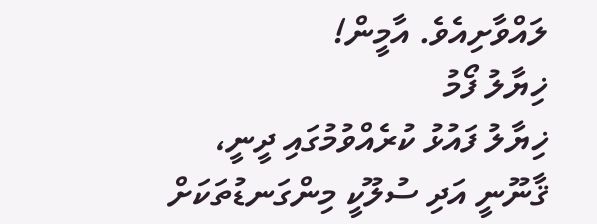ލައްވާށިއެވެ. އާމީން!
ޚިޔާލު ފޯމު
ޚިޔާލު ފައުޅު ކުރެއްވުމުގައި ދީނީ، ޤާނޫނީ އަދި ސުލޫކީ މިންގަނޑުތަކަށް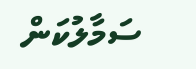ސަމާލުކަން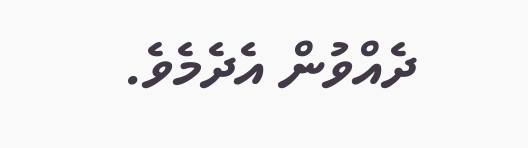ދެއްވުން އެދެމެވެ.